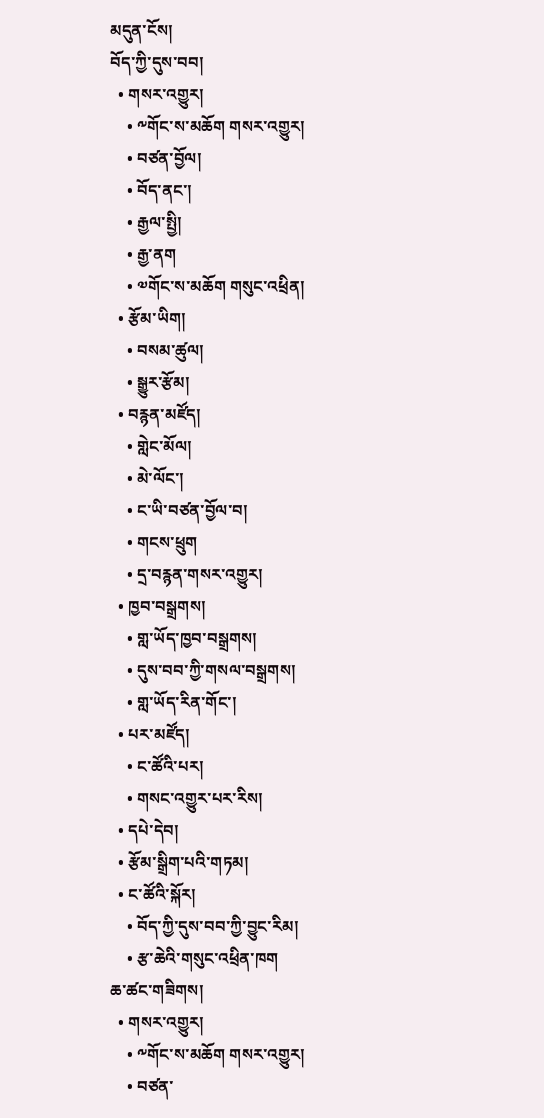མདུན་ངོས།
བོད་ཀྱི་དུས་བབ།
  • གསར་འགྱུར།
    • ༸གོང་ས་མཆོག གསར་འགྱུར།
    • བཙན་བྱོལ།
    • བོད་ནང་།
    • རྒྱལ་སྤྱི།
    • རྒྱ་ནག
    • ༧གོང་ས་མཆོག གསུང་འཕྲིན།
  • རྩོམ་ཡིག།
    • བསམ་ཚུལ།
    • སྒྱུར་རྩོམ།
  • བརྙན་མཛོད།
    • གླེང་མོལ།
    • མེ་ལོང་།
    • ང་ཡི་བཙན་བྱོལ་བ།
    • གངས་ཕྲུག
    • དྲ་བརྙན་གསར་འགྱུར།
  • ཁྱབ་བསྒྲགས།
    • གླ་ཡོད་ཁྱབ་བསྒྲགས།
    • དུས་བབ་ཀྱི་གསལ་བསྒྲགས།
    • གླ་ཡོད་རིན་གོང་།
  • པར་མཛོད།
    • ང་ཚོའི་པར།
    • གསང་འགྱུར་པར་རིས།
  • དཔེ་དེབ།
  • རྩོམ་སྒྲིག་པའི་གཏམ།
  • ང་ཚོའི་སྐོར།
    • བོད་ཀྱི་དུས་བབ་ཀྱི་བྱུང་རིམ།
    • རྩ་ཆེའི་གསུང་འཕྲིན་ཁག
ཆ་ཚང་གཟིགས།
  • གསར་འགྱུར།
    • ༸གོང་ས་མཆོག གསར་འགྱུར།
    • བཙན་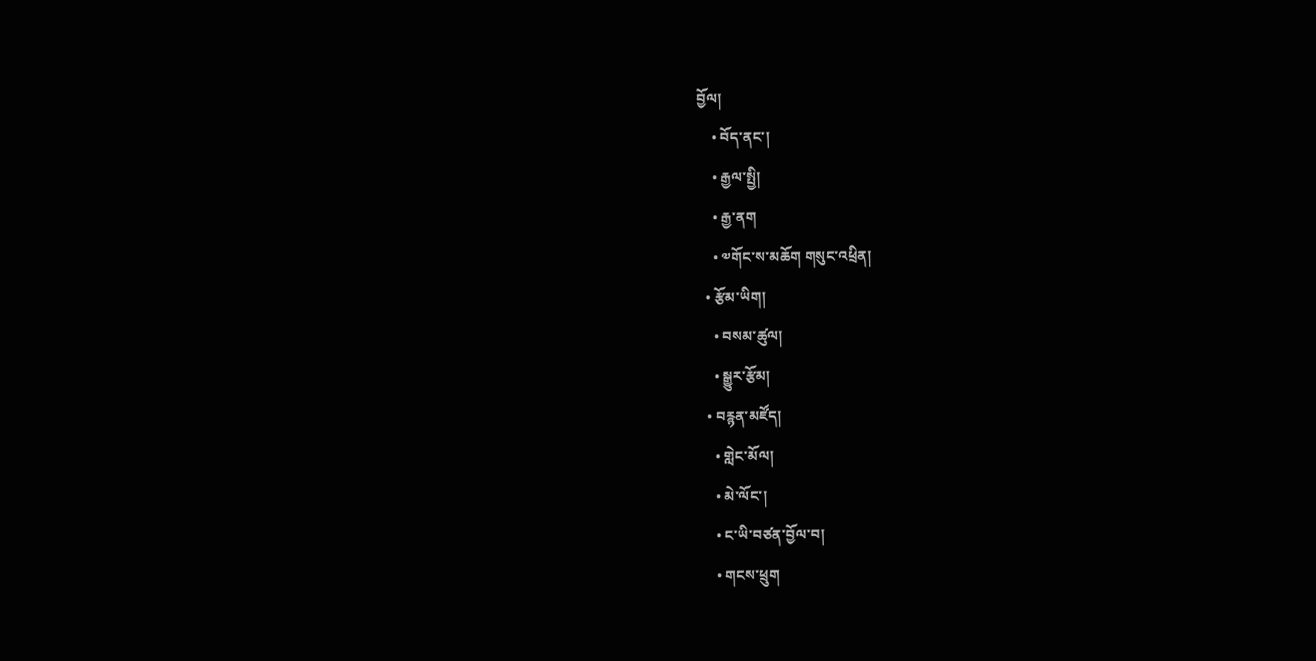བྱོལ།
    • བོད་ནང་།
    • རྒྱལ་སྤྱི།
    • རྒྱ་ནག
    • ༧གོང་ས་མཆོག གསུང་འཕྲིན།
  • རྩོམ་ཡིག།
    • བསམ་ཚུལ།
    • སྒྱུར་རྩོམ།
  • བརྙན་མཛོད།
    • གླེང་མོལ།
    • མེ་ལོང་།
    • ང་ཡི་བཙན་བྱོལ་བ།
    • གངས་ཕྲུག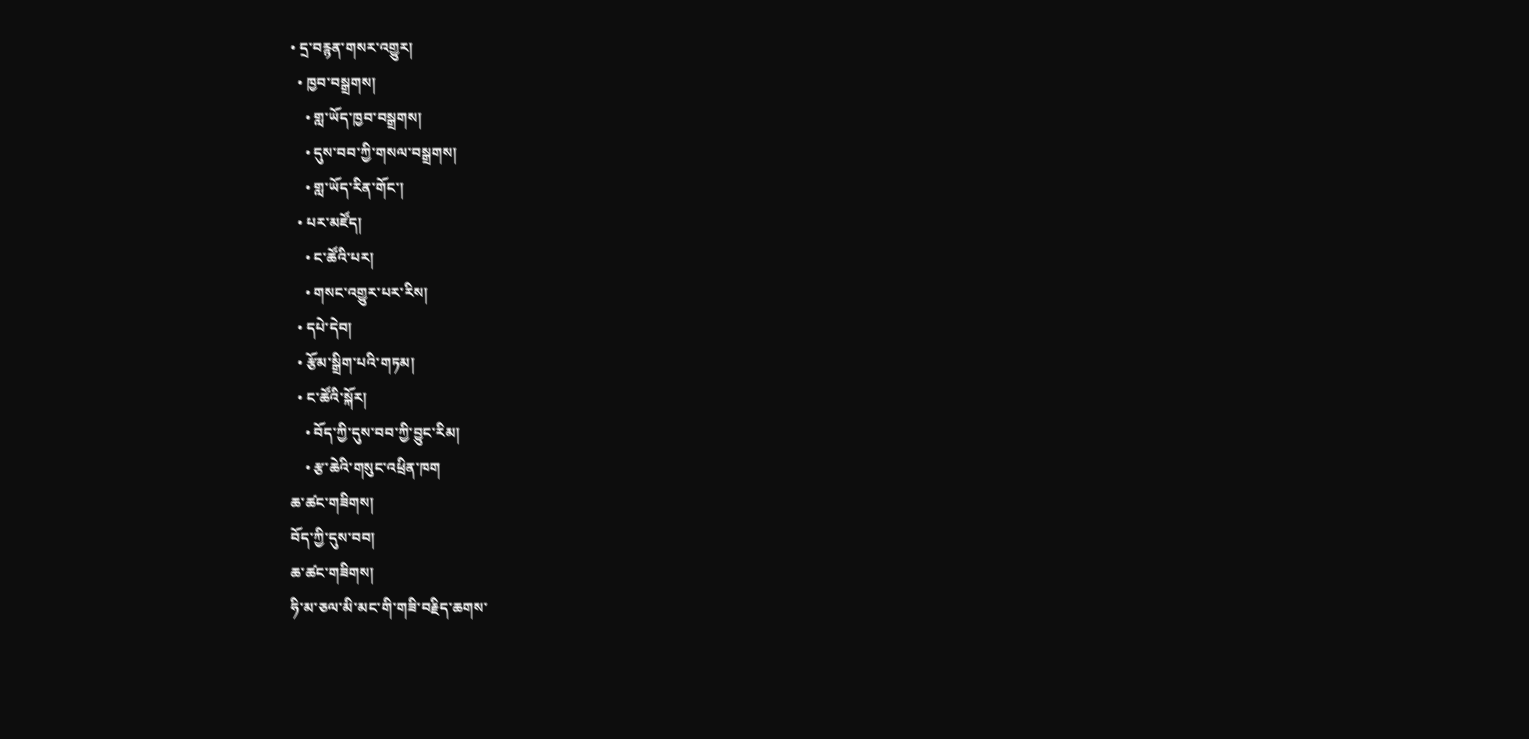• དྲ་བརྙན་གསར་འགྱུར།
  • ཁྱབ་བསྒྲགས།
    • གླ་ཡོད་ཁྱབ་བསྒྲགས།
    • དུས་བབ་ཀྱི་གསལ་བསྒྲགས།
    • གླ་ཡོད་རིན་གོང་།
  • པར་མཛོད།
    • ང་ཚོའི་པར།
    • གསང་འགྱུར་པར་རིས།
  • དཔེ་དེབ།
  • རྩོམ་སྒྲིག་པའི་གཏམ།
  • ང་ཚོའི་སྐོར།
    • བོད་ཀྱི་དུས་བབ་ཀྱི་བྱུང་རིམ།
    • རྩ་ཆེའི་གསུང་འཕྲིན་ཁག
ཆ་ཚང་གཟིགས།
བོད་ཀྱི་དུས་བབ།
ཆ་ཚང་གཟིགས།
ཧི་མ་ཅལ་མི་མང་གི་གཟི་བརྗིད་ཆགས་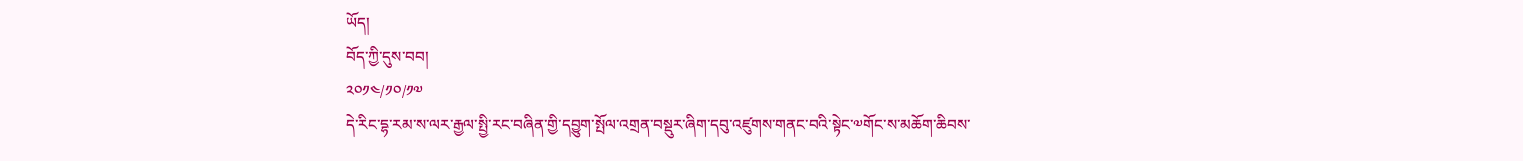ཡོད།
བོད་ཀྱི་དུས་བབ།
༢༠༡༤/༡༠/༡༧
དེ་རིང་དྷ་རམ་ས་ལར་རྒྱལ་སྤྱི་རང་བཞིན་གྱི་དབྱུག་སྤོལ་འགྲན་བསྡུར་ཞིག་དབུ་འཛུགས་གནང་བའི་སྟེང་༧གོང་ས་མཆོག་ཆིབས་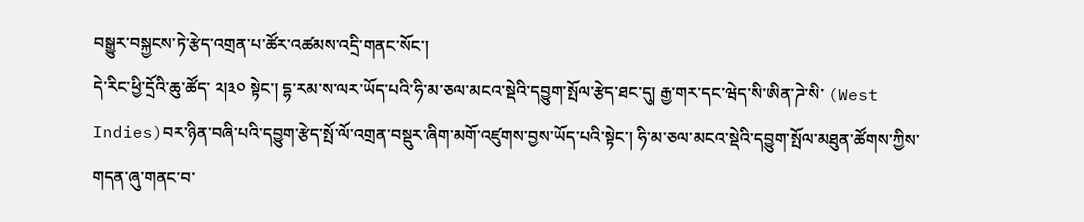བསྒྱུར་བསྐྱངས་ཏེ་རྩེད་འགྲན་པ་ཚོར་འཚམས་འདྲི་གནང་སོང་།
དེ་རིང་ཕྱི་དྲོའི་ཆུ་ཚོད་ ༢།༣༠ སྟེང་། དྷ་རམ་ས་ལར་ཡོད་པའི་ཧི་མ་ཅལ་མངའ་སྡེའི་དབྱུག་སྤོལ་རྩེད་ཐང་དུ། རྒྱ་གར་དང་ཝེད་སི་ཨིན་ཌེ་སི་ (West Indies)བར་ཉིན་བཞི་པའི་དབྱུག་རྩེད་སྤོ་ལོ་འགྲན་བསྡུར་ཞིག་མགོ་འཛུགས་བྱས་ཡོད་པའི་སྟེང་། ཧི་མ་ཅལ་མངའ་སྡེའི་དབྱུག་སྤོལ་མཐུན་ཚོགས་ཀྱིས་གདན་ཞུ་གནང་བ་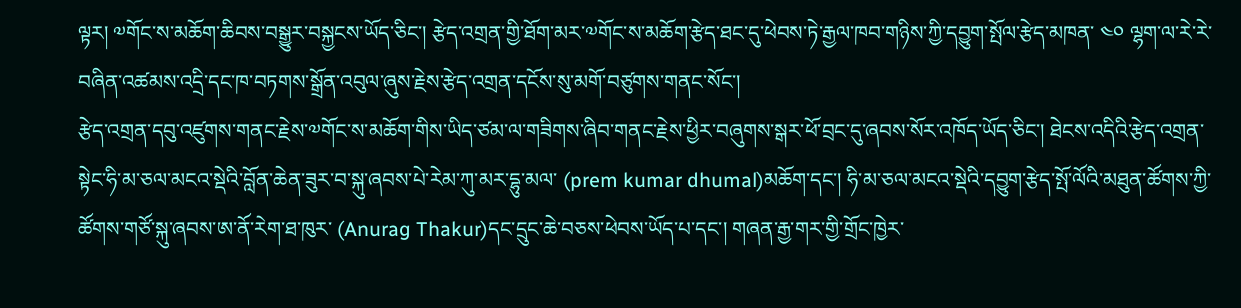ལྟར། ༧གོང་ས་མཆོག་ཆིབས་བསྒྱུར་བསྐྱངས་ཡོད་ཅིང་། རྩེད་འགྲན་གྱི་ཐོག་མར་༧གོང་ས་མཆོག་རྩེད་ཐང་དུ་ཕེབས་ཏེ་རྒྱལ་ཁབ་གཉིས་ཀྱི་དབྱུག་སྤོལ་རྩེད་མཁན་ ༤༠ ལྷག་ལ་རེ་རེ་བཞིན་འཚམས་འདྲི་དང་ཁ་བཏགས་སྒྲོན་འབུལ་ཞུས་རྗེས་རྩེད་འགྲན་དངོས་སུ་མགོ་བཙུགས་གནང་སོང་།
རྩེད་འགྲན་དབུ་འཛུགས་གནང་རྗེས་༧གོང་ས་མཆོག་གིས་ཡིད་ཙམ་ལ་གཟིགས་ཞིབ་གནང་རྗེས་ཕྱིར་བཞུགས་སྒར་ཕོ་བྲང་དུ་ཞབས་སོར་འཁོད་ཡོད་ཅིང་། ཐེངས་འདིའི་རྩེད་འགྲན་སྟེང་ཧི་མ་ཅལ་མངའ་སྡེའི་བློན་ཆེན་ཟུར་བ་སྐུ་ཞབས་པེ་རེམ་ཀུ་མར་དྷུ་མལ་ (prem kumar dhumal)མཆོག་དང་། ཧི་མ་ཅལ་མངའ་སྡེའི་དབྱུག་རྩེད་སྤོ་ལོའི་མཐུན་ཚོགས་ཀྱི་ཚོགས་གཙོ་སྐུ་ཞབས་ཨ་ནོ་རེག་ཐ་ཁུར་ (Anurag Thakur)དང་དྲུང་ཆེ་བཅས་ཕེབས་ཡོད་པ་དང་། གཞན་རྒྱ་གར་གྱི་གྲོང་ཁྱེར་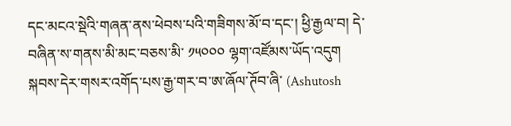དང་མངའ་སྡེའི་གཞན་ནས་ཕེབས་པའི་གཟིགས་མོ་བ་དང་། ཕྱི་རྒྱལ་བ། དེ་བཞིན་ས་གནས་མི་མང་བཅས་མི་ ༡༥༠༠༠ ལྷག་འཛོམས་ཡོད་འདུག
སྐབས་དེར་གསར་འགོད་པས་རྒྱ་གར་བ་ཨ་ཞོལ་ཊོབ་ཞི་ (Ashutosh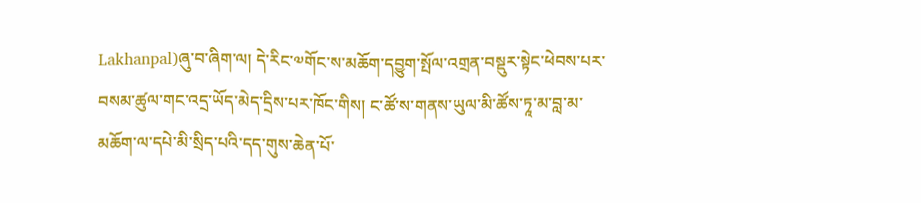Lakhanpal)ཞུ་བ་ཞིག་ལ། དེ་རིང་༧གོང་ས་མཆོག་དབྱུག་སྤོལ་འགྲན་བསྡུར་སྟེང་ཕེབས་པར་བསམ་ཚུལ་གང་འདྲ་ཡོད་མེད་དྲིས་པར་ཁོང་གིས། ང་ཚོ་ས་གནས་ཡུལ་མི་ཚོས་ཏཱ་མ་བླ་མ་མཆོག་ལ་དཔེ་མི་སྲིད་པའི་དད་གུས་ཆེན་པོ་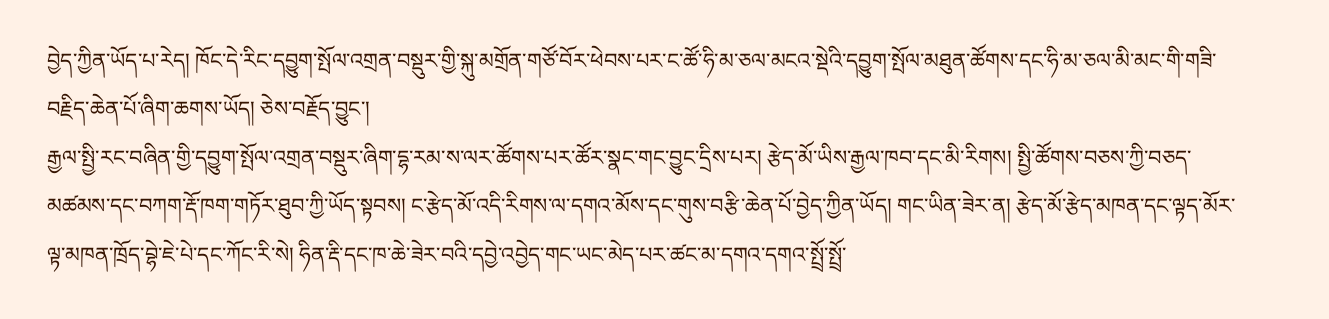བྱེད་ཀྱིན་ཡོད་པ་རེད། ཁོང་དེ་རིང་དབྱུག་སྤོལ་འགྲན་བསྡུར་གྱི་སྐུ་མགྲོན་གཙོ་བོར་ཕེབས་པར་ང་ཚོ་ཧི་མ་ཅལ་མངའ་སྡེའི་དབྱུག་སྤོལ་མཐུན་ཚོགས་དང་ཧི་མ་ཅལ་མི་མང་གི་གཟི་བརྗིད་ཆེན་པོ་ཞིག་ཆགས་ཡོད། ཅེས་བརྗོད་བྱུང་།
རྒྱལ་སྤྱི་རང་བཞིན་གྱི་དབྱུག་སྤོལ་འགྲན་བསྡུར་ཞིག་དྷ་རམ་ས་ལར་ཚོགས་པར་ཚོར་སྣང་གང་བྱུང་དྲིས་པར། རྩེད་མོ་ཡིས་རྒྱལ་ཁབ་དང་མི་རིགས། སྤྱི་ཚོགས་བཅས་ཀྱི་བཅད་མཚམས་དང་བཀག་རྡོ་ཁག་གཏོར་ཐུབ་ཀྱི་ཡོད་སྟབས། ང་རྩེད་མོ་འདི་རིགས་ལ་དགའ་མོས་དང་གུས་བརྩི་ཆེན་པོ་བྱེད་ཀྱིན་ཡོད། གང་ཡིན་ཟེར་ན། རྩེད་མོ་རྩེད་མཁན་དང་ལྟད་མོར་ལྟ་མཁན་ཁྲོད་བྷེ་ཇེ་པེ་དང་ཀོང་རི་སེ། ཧིན་རྡི་དང་ཁ་ཆེ་ཟེར་བའི་དབྱེ་འབྱེད་གང་ཡང་མེད་པར་ཚང་མ་དགའ་དགའ་སྤྲོ་སྤྲོ་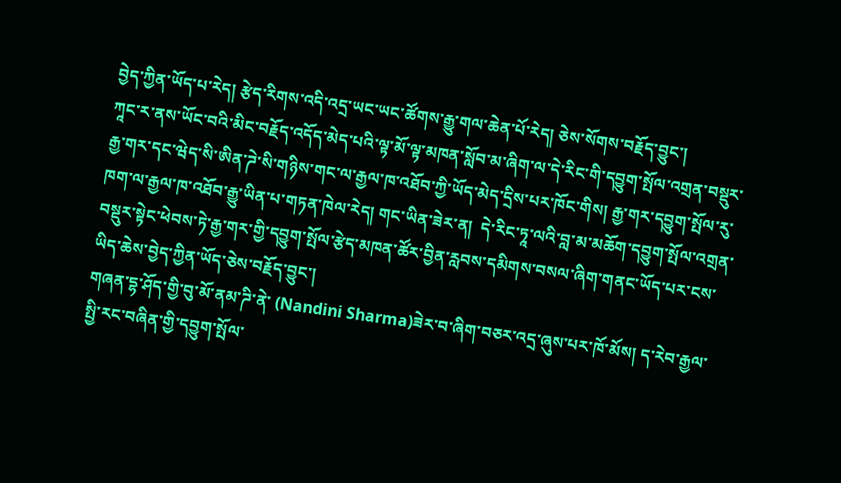བྱེད་ཀྱིན་ཡོད་པ་རེད། རྩེད་རིགས་འདི་འདྲ་ཡང་ཡང་ཚོགས་རྒྱུ་གལ་ཆེན་པོ་རེད། ཅེས་སོགས་བརྗོད་བྱུང་།
ཀཱང་ར་ནས་ཡོང་བའི་མིང་བརྗོད་འདོད་མེད་པའི་ལྟ་མོ་ལྟ་མཁན་སློབ་མ་ཞིག་ལ་དེ་རིང་གི་དབྱུག་སྤོལ་འགྲན་བསྡུར་རྒྱ་གར་དང་ཝེད་སི་ཨིན་ཌེ་སི་གཉིས་གང་ལ་རྒྱལ་ཁ་འཐོབ་ཀྱི་ཡོད་མེད་དྲིས་པར་ཁོང་གིས། རྒྱ་གར་དབྱུག་སྤོལ་རུ་ཁག་ལ་རྒྱལ་ཁ་འཐོབ་རྒྱུ་ཡིན་པ་གཏན་ཁེལ་རེད། གང་ཡིན་ཟེར་ན།  དེ་རིང་ཏཱ་ལའི་བླ་མ་མཆོག་དབྱུག་སྤོལ་འགྲན་བསྡུར་སྟེང་ཕེབས་ཏེ་རྒྱ་གར་གྱི་དབྱུག་སྤོལ་རྩེད་མཁན་ཚོར་བྱིན་རླབས་དམིགས་བསལ་ཞིག་གནང་ཡོད་པར་ངས་ཡིད་ཆེས་བྱེད་ཀྱིན་ཡོད་ཅེས་བརྗོད་བྱུང་།
གཞན་དྷ་ཤོད་གྱི་བུ་མོ་ནམ་ཌི་ནེ་ (Nandini Sharma)ཟེར་བ་ཞིག་བཅར་འདྲ་ཞུས་པར་ཁོ་མོས། ད་རེབ་རྒྱལ་སྤྱི་རང་བཞིན་གྱི་དབྱུག་སྤོལ་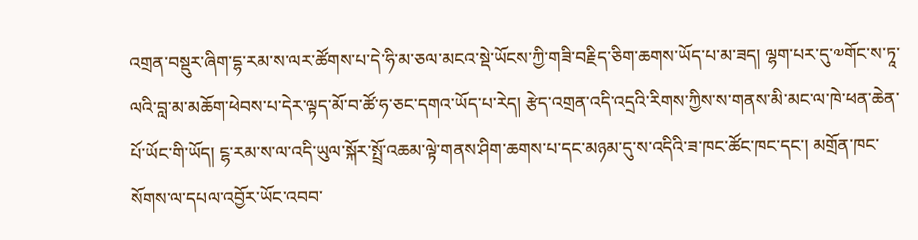འགྲན་བསྡུར་ཞིག་དྷ་རམ་ས་ལར་ཚོགས་པ་དེ་ཧི་མ་ཅལ་མངའ་སྡེ་ཡོངས་ཀྱི་གཟི་བརྗིད་ཅིག་ཆགས་ཡོད་པ་མ་ཟད། ལྷག་པར་དུ་༧གོང་ས་ཏཱ་ལའི་བླ་མ་མཆོག་ཕེབས་པ་དེར་ལྟད་མོ་བ་ཚོ་ཧ་ཅང་དགའ་ཡོད་པ་རེད། རྩེད་འགྲན་འདི་འདྲའི་རིགས་ཀྱིས་ས་གནས་མི་མང་ལ་ཁེ་ཕན་ཆེན་པོ་ཡོང་གི་ཡོད། ངྷ་རམ་ས་ལ་འདི་ཡུལ་སྐོར་སྤྲོ་འཆམ་ལྟེ་གནས་ཤིག་ཆགས་པ་དང་མཉམ་དུ་ས་འདིའི་ཟ་ཁང་ཚོང་ཁང་དང་། མགྲོན་ཁང་སོགས་ལ་དཔལ་འབྱོར་ཡོང་འབབ་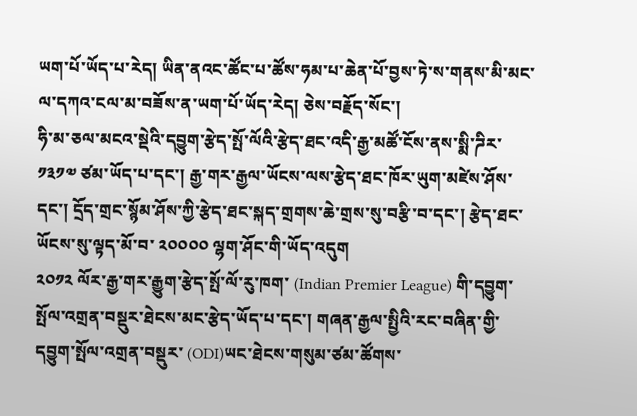ཡག་པོ་ཡོད་པ་རེད། ཡིན་ནའང་ཚོང་པ་ཚོས་ཧམ་པ་ཆེན་པོ་བྱས་ཏེ་ས་གནས་མི་མང་ལ་དཀའ་ངལ་མ་བཟོས་ན་ཡག་པོ་ཡོད་རེད། ཅེས་བརྗོད་སོང་།
ཧི་མ་ཅལ་མངའ་སྡེའི་དབྱུག་རྩེད་སྤོ་ལོའི་རྩེད་ཐང་འདི་རྒྱ་མཚོ་ངོས་ནས་སྨི་ཌིར་ ༡༣༡༧ ཙམ་ཡོད་པ་དང་། རྒྱ་གར་རྒྱལ་ཡོངས་ལས་རྩེད་ཐང་ཁོར་ཡུག་མཛེས་ཤོས་དང་། དྲོད་གྲང་སྙོམ་ཤོས་ཀྱི་རྩེད་ཐང་སྐད་གྲགས་ཆེ་གྲས་སུ་བརྩི་བ་དང་། རྩེད་ཐང་ཡོངས་སུ་ལྟད་མོ་བ་ ༢༠༠༠༠ ལྷག་ཤོང་གི་ཡོད་འདུག
༢༠༡༢ ལོར་རྒྱ་གར་རྒྱུག་རྩེད་སྤོ་ལོ་རུ་ཁག་ (Indian Premier League) གི་དབྱུག་སྤོལ་འགྲན་བསྡུར་ཐེངས་མང་རྩེད་ཡོད་པ་དང་། གཞན་རྒྱལ་སྤྱིའི་རང་བཞིན་གྱི་དབྱུག་སྤོལ་འགྲན་བསྡུར་ (ODI)ཡང་ཐེངས་གསུམ་ཙམ་ཚོགས་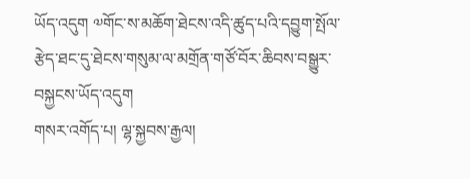ཡོད་འདུག ༧གོང་ས་མཆོག་ཐེངས་འདི་ཚུད་པའི་དབྱུག་སྤོལ་རྩེད་ཐང་དུ་ཐེངས་གསུམ་ལ་མགྲོན་གཙོ་བོར་ཆིབས་བསྒྱུར་བསྐྱངས་ཡོད་འདུག
གསར་འགོད་པ། ལྷ་སྐྱབས་རྒྱལ།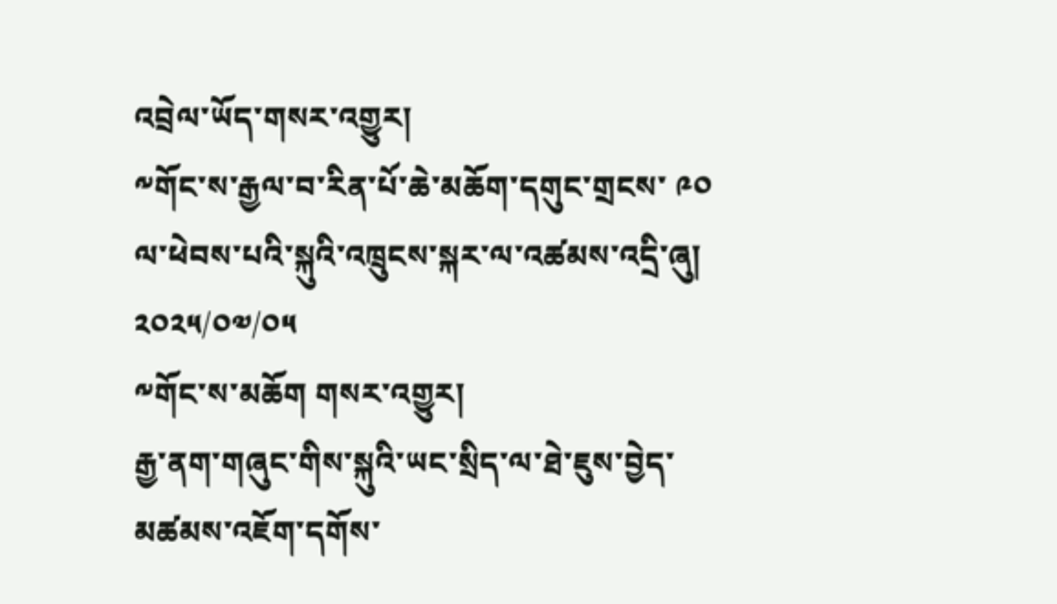འབྲེལ་ཡོད་གསར་འགྱུར།
༸གོང་ས་རྒྱལ་བ་རིན་པོ་ཆེ་མཆོག་དགུང་གྲངས་ ༩༠ ལ་ཕེབས་པའི་སྐུའི་འཁྲུངས་སྐར་ལ་འཚམས་འདྲི་ཞུ།
༢༠༢༥/༠༧/༠༥
༸གོང་ས་མཆོག གསར་འགྱུར།
རྒྱ་ནག་གཞུང་གིས་སྐུའི་ཡང་སྲིད་ལ་ཐེ་ཇུས་བྱེད་མཚམས་འཇོག་དགོས་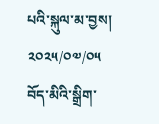པའི་སྐུལ་མ་བྱས།
༢༠༢༥/༠༧/༠༥
བོད་མིའི་སྒྲིག་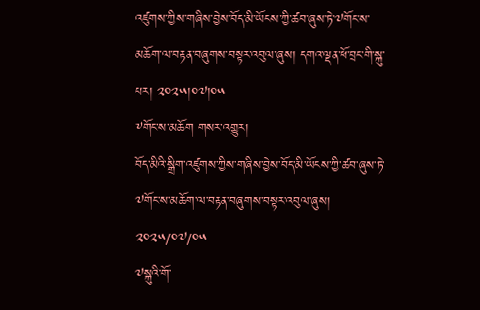འཛུགས་ཀྱིས་གཞིས་བྱེས་བོད་མི་ཡོངས་ཀྱི་ཚབ་ཞུས་ཏེ་༧གོང་ས་མཆོག་ལ་བརྟན་བཞུགས་བསྟར་འབུལ་ཞུས། དགའ་ལྡན་ཕོ་བྲང་གི་སྐུ་པར། ༢༠༢༥།༠༧།༠༥
༸གོང་ས་མཆོག གསར་འགྱུར།
བོད་མིའི་སྒྲིག་འཛུགས་ཀྱིས་གཞིས་བྱེས་བོད་མི་ཡོངས་ཀྱི་ཚབ་ཞུས་ཏེ་༧གོང་ས་མཆོག་ལ་བརྟན་བཞུགས་བསྟར་འབུལ་ཞུས།
༢༠༢༥/༠༧/༠༥
༧སྐུའི་གོ་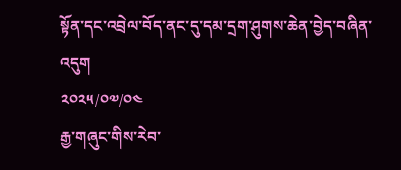སྟོན་དང་འབྲེལ་བོད་ནང་དུ་དམ་དྲག་ཤུགས་ཆེན་བྱེད་བཞིན་འདུག
༢༠༢༥/༠༧/༠༤
རྒྱ་གཞུང་གིས་རེབ་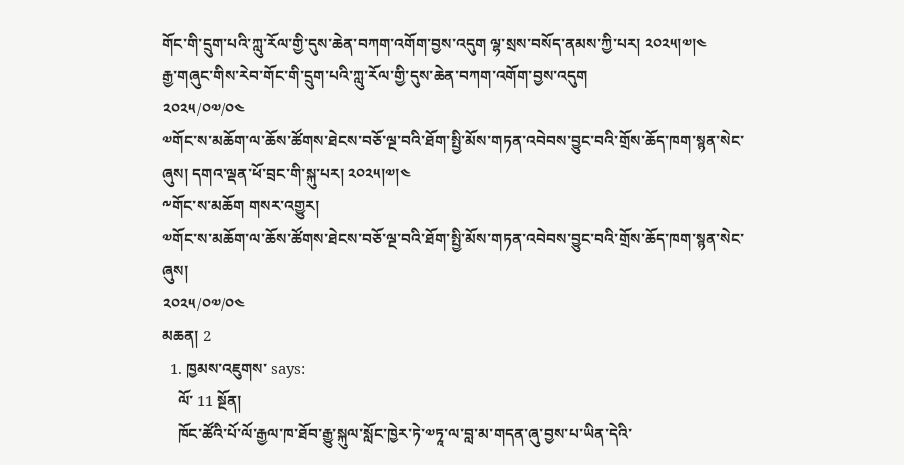གོང་གི་དྲུག་པའི་ཀླུ་རོལ་གྱི་དུས་ཆེན་བཀག་འགོག་བྱས་འདུག ལྷ་སྲས་བསོད་ནམས་ཀྱི་པར། ༢༠༢༥།༧།༤
རྒྱ་གཞུང་གིས་རེབ་གོང་གི་དྲུག་པའི་ཀླུ་རོལ་གྱི་དུས་ཆེན་བཀག་འགོག་བྱས་འདུག
༢༠༢༥/༠༧/༠༤
༧གོང་ས་མཆོག་ལ་ཆོས་ཚོགས་ཐེངས་བཅོ་ལྔ་བའི་ཐོག་སྤྱི་མོས་གཏན་འབེབས་བྱུང་བའི་གྲོས་ཆོད་ཁག་སྙན་སེང་ཞུས། དགའ་ལྡན་ཕོ་བྲང་གི་སྐུ་པར། ༢༠༢༥།༧།༤
༸གོང་ས་མཆོག གསར་འགྱུར།
༧གོང་ས་མཆོག་ལ་ཆོས་ཚོགས་ཐེངས་བཅོ་ལྔ་བའི་ཐོག་སྤྱི་མོས་གཏན་འབེབས་བྱུང་བའི་གྲོས་ཆོད་ཁག་སྙན་སེང་ཞུས།
༢༠༢༥/༠༧/༠༤
མཆན། 2
  1. ཁྱམས་འཇུགས་ says:
    ལོ་ 11 སྔོན།
    ཁོང་ཚོའི་པོ་ལོ་རྒྱལ་ཁ་ཐོབ་རྒྱུ་སྐུལ་སློང་ཁྱེར་ཏེ་༧ཏཱ་ལ་བླ་མ་གདན་ཞུ་བྱས་པ་ཡིན་དེའི་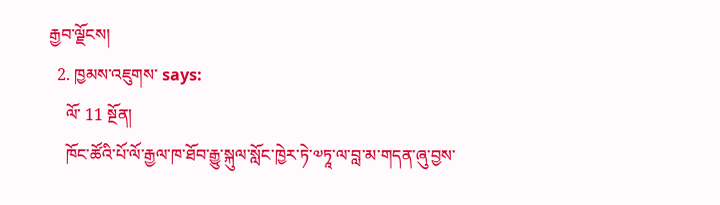རྒྱབ་ལྗོངས།
  2. ཁྱམས་འཇུགས་ says:
    ལོ་ 11 སྔོན།
    ཁོང་ཚོའི་པོ་ལོ་རྒྱལ་ཁ་ཐོབ་རྒྱུ་སྐུལ་སློང་ཁྱེར་ཏེ་༧ཏཱ་ལ་བླ་མ་གདན་ཞུ་བྱས་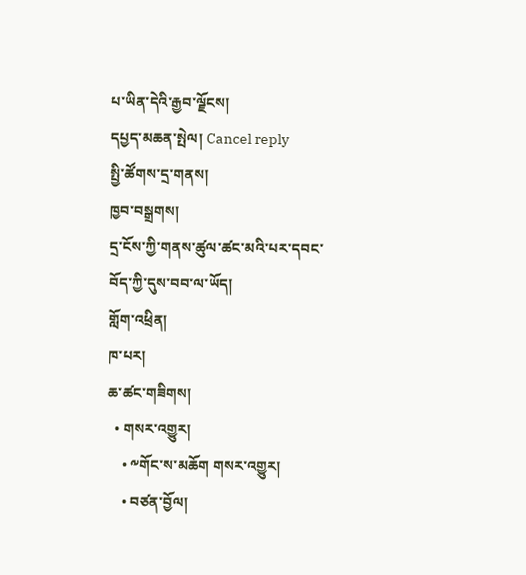པ་ཡིན་དེའི་རྒྱབ་ལྗོངས།
དཔྱད་མཆན་སྤེལ། Cancel reply
སྤྱི་ཚོགས་དྲ་གནས།
ཁྱབ་བསྒྲགས།
དྲ་ངོས་ཀྱི་གནས་ཚུལ་ཚང་མའི་པར་དབང་བོད་ཀྱི་དུས་བབ་ལ་ཡོད།
གློག་འཕྲིན།
ཁ་པར།
ཆ་ཚང་གཟིགས།
  • གསར་འགྱུར།
    • ༸གོང་ས་མཆོག གསར་འགྱུར།
    • བཙན་བྱོལ།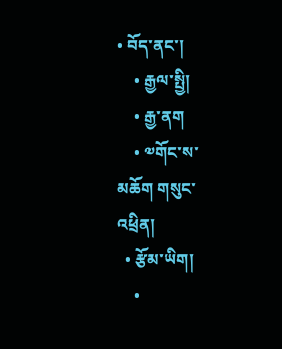• བོད་ནང་།
    • རྒྱལ་སྤྱི།
    • རྒྱ་ནག
    • ༧གོང་ས་མཆོག གསུང་འཕྲིན།
  • རྩོམ་ཡིག།
    •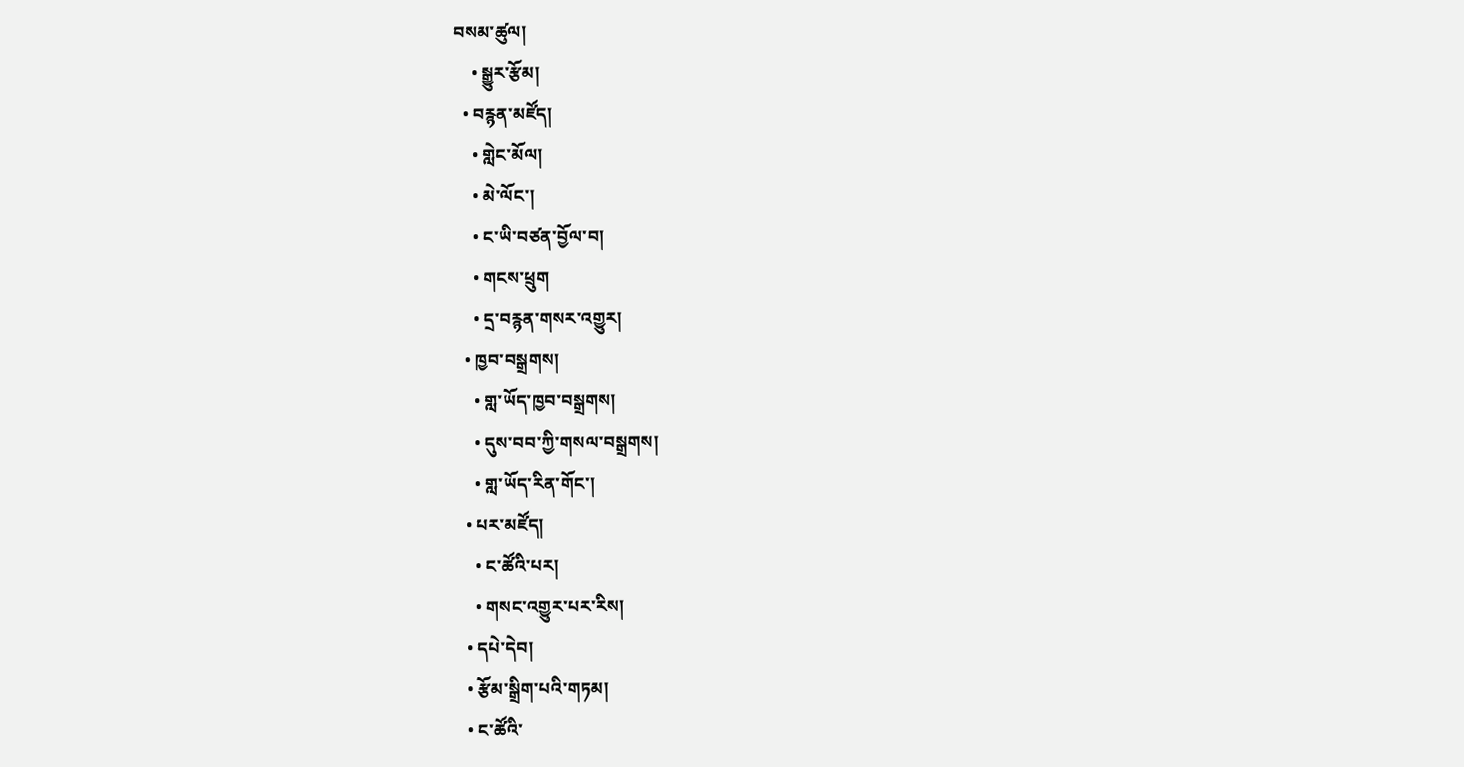བསམ་ཚུལ།
    • སྒྱུར་རྩོམ།
  • བརྙན་མཛོད།
    • གླེང་མོལ།
    • མེ་ལོང་།
    • ང་ཡི་བཙན་བྱོལ་བ།
    • གངས་ཕྲུག
    • དྲ་བརྙན་གསར་འགྱུར།
  • ཁྱབ་བསྒྲགས།
    • གླ་ཡོད་ཁྱབ་བསྒྲགས།
    • དུས་བབ་ཀྱི་གསལ་བསྒྲགས།
    • གླ་ཡོད་རིན་གོང་།
  • པར་མཛོད།
    • ང་ཚོའི་པར།
    • གསང་འགྱུར་པར་རིས།
  • དཔེ་དེབ།
  • རྩོམ་སྒྲིག་པའི་གཏམ།
  • ང་ཚོའི་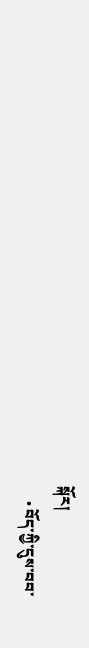སྐོར།
    • བོད་ཀྱི་དུས་བབ་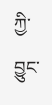ཀྱི་བྱུང་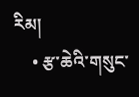རིམ།
    • རྩ་ཆེའི་གསུང་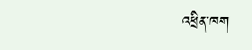འཕྲིན་ཁག